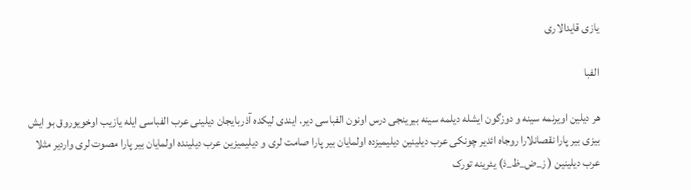یازی قایدالاری

الفبا

هر دیلین اویرنمه سینه و دوزگون ایشله دیلمه سینه بیرینجی درس اونون الفباسی دیر. ایندی لیکده آذربایجان دیلینی عرب الفباسی ایله یازیب اوخویوروق بو ایش بیزی بیر پارا نقصانلارا روجاه ائدیر چونکی عرب دیلینین دیلیمیزده اولمایان بیر پارا صامت لری و دیلیمیزین عرب دیلینده اولمایان بیر پارا مصوت لری واردیر مثلا عرب دیلینین ( ز_ض_ظ_ذ) یئرینه تورک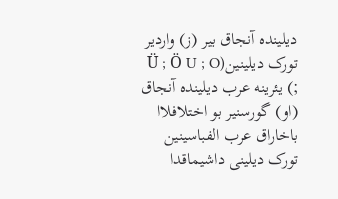دیلینده آنجاق بیر (ز) واردیر تورک دیلینین(Ü ; Ö U ; O ;) یئرینه عرب دیلینده آنجاق (او) گورسنیر بو اختلافلاا باخاراق عرب الفباسینین تورک دیلینی داشیماقدا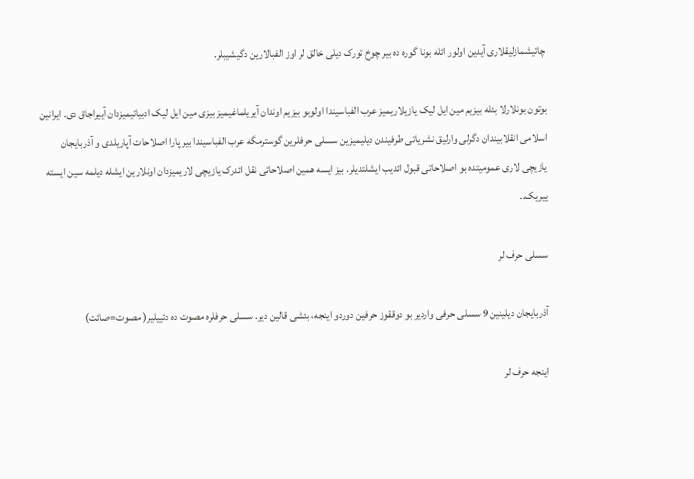چاتیشمازلیقلاری آیدین اولور ائله بونا گوره ده بیر چوخ تورک دیلی خالق لر اوز الفبالارین دگیشیبلر.

بوتون بونلارلا بئله بیزیم مین ایل لیک یازیلاریمیز عرب الفباسیندا اولوبو بیزیم اوندان آیریلماغیمیز بیزی مین ایل لیک ادبیاتیمیزدان آییراجاق دی. ایرانین اسلامی انقلابیندان دگرلی وارلیق نشریاتی طرفیندن دیلیمیزین سسلی حرفلرین گوسترمگه عرب الفباسیندا بیر پارا اصلاحات آپاریلدی و آذربایجان یازیچی لاری عمومیتده بو اصلاحاتی قبول ائدیب ایشلتدیلر. بیز ایسه همین اصلاحاتی نقل ائدرک یازیچی لاریمیزدان اونلارین ایشله دیلمه سین ایسته ییریک..

سسلی حرف لر

آذربایجان دیلینین 9 سسلی حرفی واردیر بو دوققوز حرفین دوردو اینجه، بئشی قالین دیر. سسلی حرفلره مصوت ده دئییلیر( مصوت=صائت)

اینجه حرف لر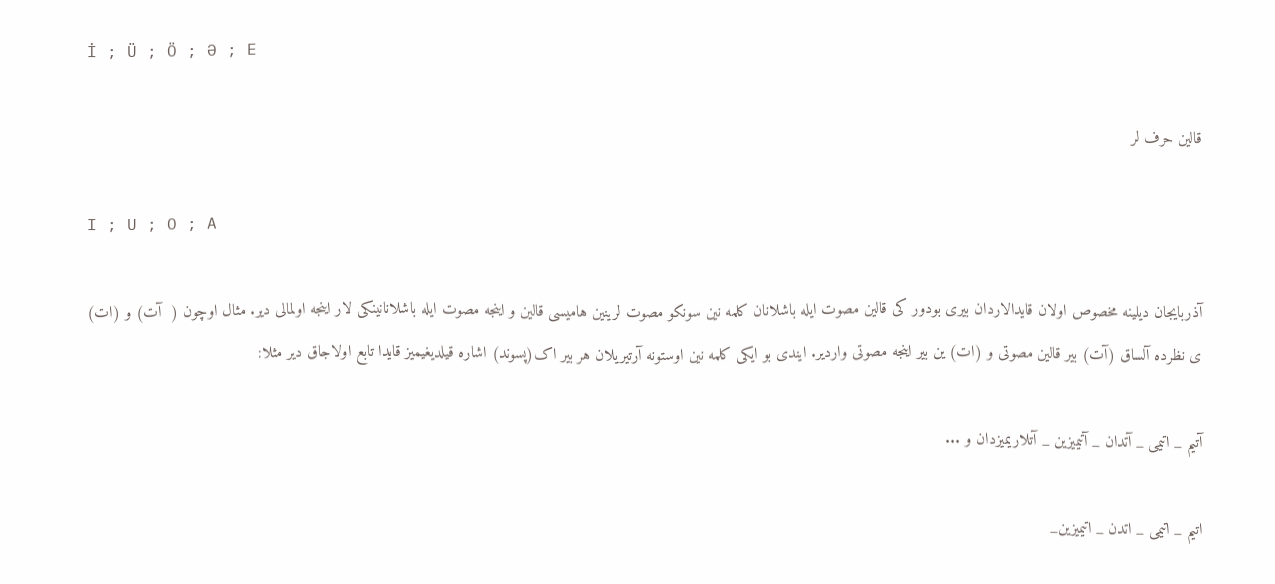İ ; Ü ; Ö ; Ə ; E

قالین حرف لر

I ; U ; O ; A

آذربایجان دیلینه مخصوص اولان قایدالاردان بیری بودور کی قالین مصوت ایله باشلانان کلمه نین سونکو مصوت لرینین هامیسی قالین و اینجه مصوت ایله باشلانانینکی لار اینجه اولمالی دیر. مثال اوچون (  آت) و (ات) ی نظرده آلساق (آت) بیر قالین مصوتی و (ات) ین بیر اینجه مصوتی واردیر. ایندی بو ایکی کلمه نین اوستونه آرتیریلان هر بیر اک(پسوند) اشاره قیلدیغیمیز قایدا تابع اولاجاق دیر مثلا:

آتیم _ اتیمی _ آتدان _ آتیمیزین _ آتلاریمیزدان و ...

اتیم _ اتیمی _ اتدن _ اتیمیزین_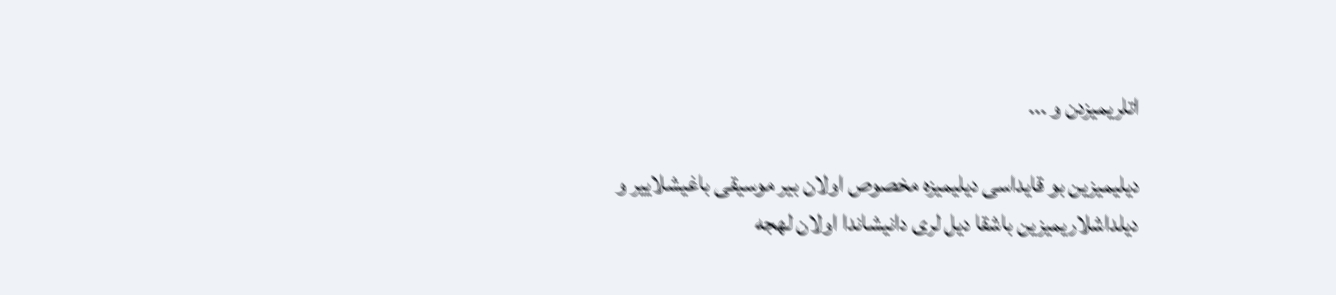اتلریمیزدن و ...

دیلیمیزین بو قایداسی دیلیمیزه مخصوص اولان بیر موسیقی باغیشلاییر و دیلداشلاریمیزین باشقا دیل لری دانیشاندا اولان لهجه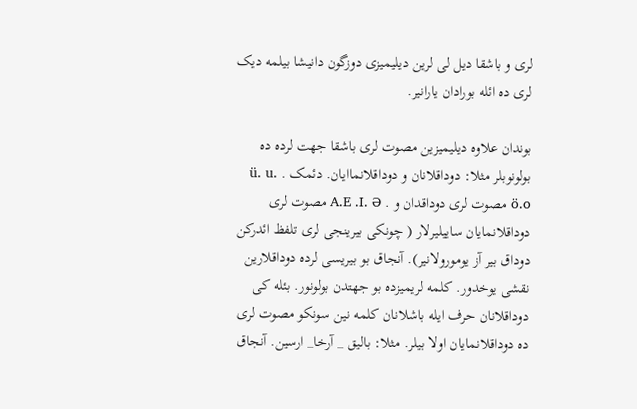لری و باشقا دیل لی لرین دیلیمیزی دوزگون دانیشا بیلمه دیک لری ده ائله بورادان یارانیر.

بوندان علاوه دیلیمیزین مصوت لری باشقا جهت لرده ده بولونوبلر مثلا: دوداقلانان و دوداقلانماایان. دئمک . ü. u. ö.o مصوت لری دوداقدان و . A.E .I. Ə مصوت لری دوداقلانمایان ساییلیرلار ( چونکی بیرینجی لری تلفظ ائدرکن دوداق بیر آز یومورولانیر). آنجاق بو بیریسی لرده دوداقلارین نقشی یوخدور. کلمه لریمیزده بو جهتدن بولونور. بئله کی دوداقلانان حرف ایله باشلانان کلمه نین سونکو مصوت لری ده دوداقلانمایان اولا بیلر. مثلا: بالیق _ آرخا_ ارسین. آنجاق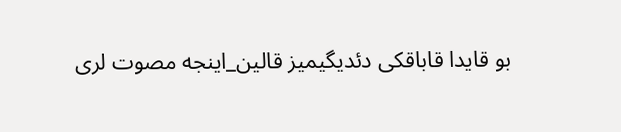بو قایدا قاباقکی دئدیگیمیز قالین_اینجه مصوت لری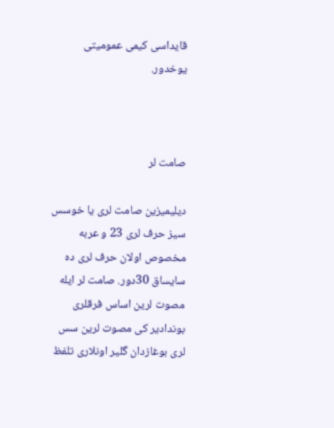قایداسی کیمی عمومیتی یوخدور.



صامت لر

دیلیمیزین صامت لری یا خوسس سیز حرف لری 23 و عربه مخصوص اولان حرف لری ده سایساق 30دور. صامت لر ایله مصوت لرین اساس فرقلری بوندادیر کی مصوت لرین سس لری بوغازدان گلیر اونلاری تلفظ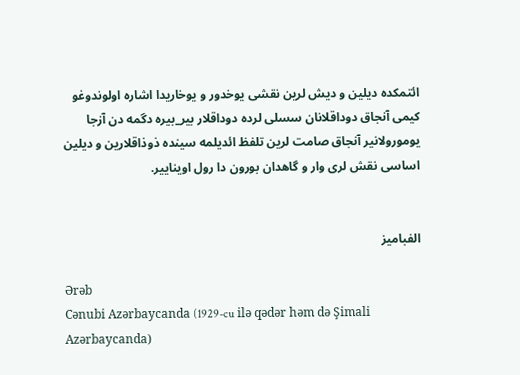ائتمکده دیلین و دیش لرین نقشی یوخدور و یوخاریدا اشاره اولوندوغو کیمی آنجاق دوداقلانان سسلی لرده دوداقلار بیر_بیره دگمه دن آزجا یومورولانیر آنجاق صامت لرین تلفظ ائدیلمه سینده ذوذاقلارین و دیلین اساسی نقش لری وار و گاهدان بورون دا رول اویناییر.


الفبامیز

Ərəb
Cənubi Azərbaycanda (1929-cu ilə qədər həm də Şimali Azərbaycanda)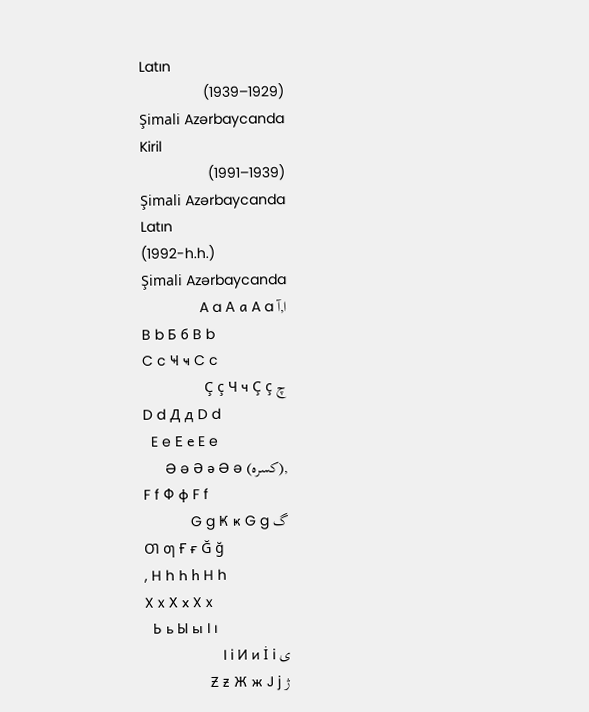Latın
(1929–1939)
Şimali Azərbaycanda
Kiril
(1939–1991)
Şimali Azərbaycanda
Latın
(1992-h.h.)
Şimali Azərbaycanda
ا,آ A a А а A a
B b Б б B b
C c Ҹ ҹ C c
چ Ç ç Ч ч Ç ç
D d Д д D d
  E e Е е E e
,(کسره) Ə ə Ә ә Ə ə
F f Ф ф F f
گ G g Ҝ ҝ G g
Ƣ ƣ Ғ ғ Ğ ğ
, H h Һ һ H h
X x Х х X x
  Ь ь Ы ы I ı
ی I i И и İ i
ژ Ƶ ƶ Ж ж J j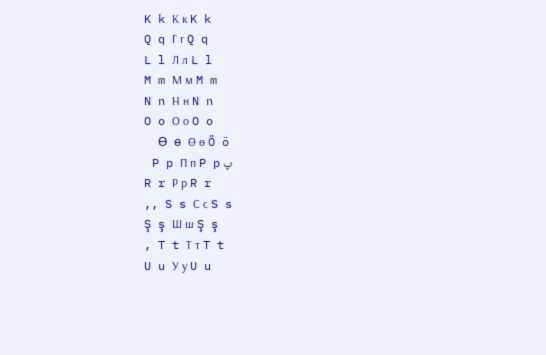K k К к K k
Q q Г г Q q
L l Л л L l
M m М м M m
N n Н н N n
O o О о O o
  Ɵ ɵ Ө ө Ö ö
پ P p П п P p
R r Р р R r
,, S s С с S s
Ş ş Ш ш Ş ş
, T t Т т T t
U u У у U u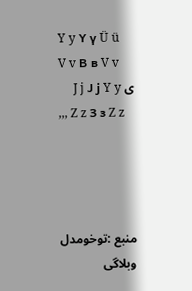Y y Ү ү Ü ü
V v В в V v
ی J j Ј ј Y y
,,, Z z З з Z z




منبع :توخومدل وبلاگی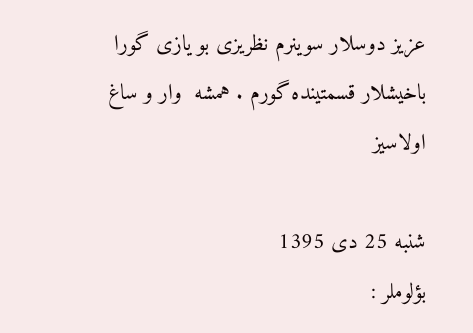عزیز دوسلار سوینرم نظریزی بو یازی گورا باخیشلار قسمتینده گورم . همشه  وار و ساغ اولاسیز

شنبه 25 دی 1395
بؤلوملر :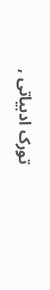تورک ادبیاتی ,